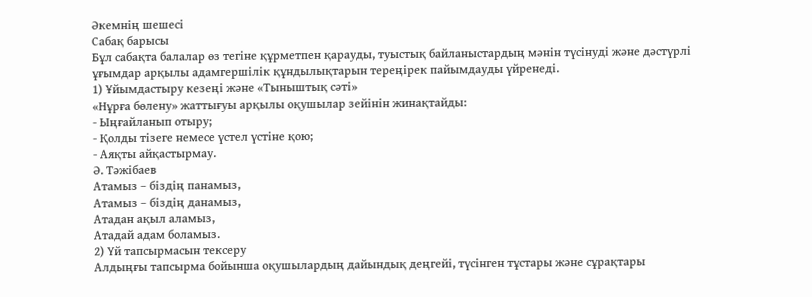Әкемнің шешесі
Сабақ барысы
Бұл сабақта балалар өз тегіне құрметпен қарауды, туыстық байланыстардың мәнін түсінуді және дәстүрлі ұғымдар арқылы адамгершілік құндылықтарын тереңірек пайымдауды үйренеді.
1) Ұйымдастыру кезеңі және «Тыныштық сәті»
«Нұрға бөлену» жаттығуы арқылы оқушылар зейінін жинақтайды:
- Ыңғайланып отыру;
- Қолды тізеге немесе үстел үстіне қою;
- Аяқты айқастырмау.
Ә. Тәжібаев
Атамыз – біздің панамыз,
Атамыз – біздің данамыз,
Атадан ақыл аламыз,
Атадай адам боламыз.
2) Үй тапсырмасын тексеру
Алдыңғы тапсырма бойынша оқушылардың дайындық деңгейі, түсінген тұстары және сұрақтары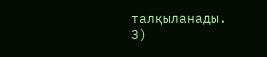талқыланады.
3)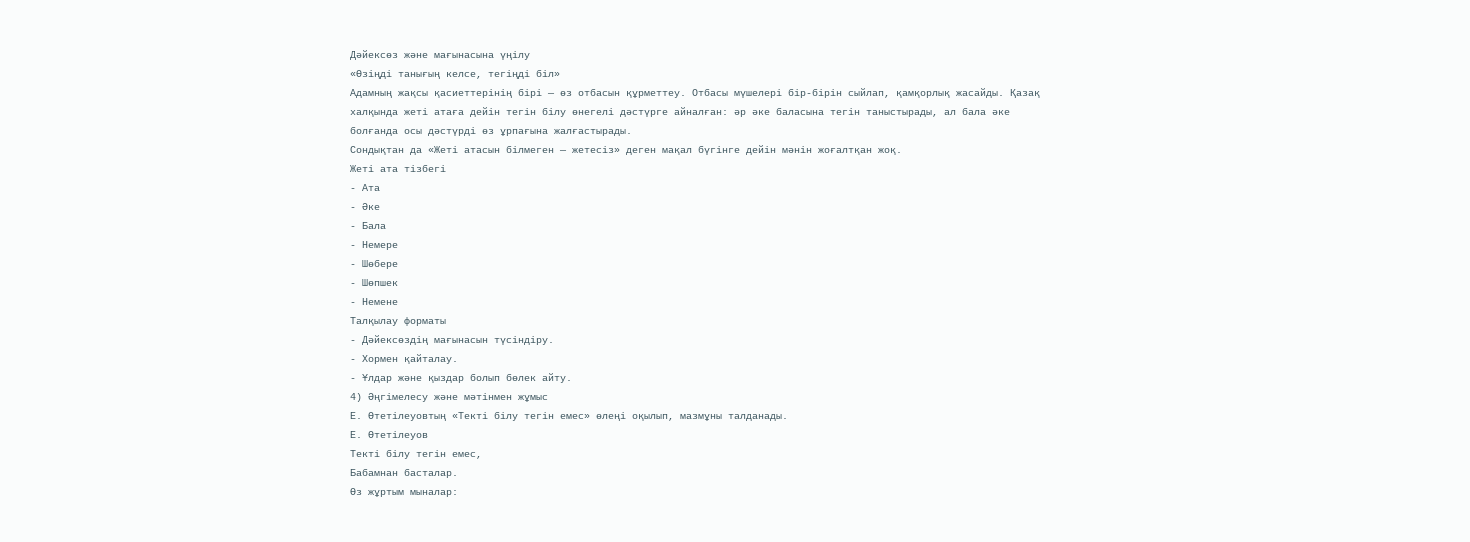Дәйексөз және мағынасына үңілу
«Өзіңді танығың келсе, тегіңді біл»
Адамның жақсы қасиеттерінің бірі — өз отбасын құрметтеу. Отбасы мүшелері бір-бірін сыйлап, қамқорлық жасайды. Қазақ халқында жеті атаға дейін тегін білу өнегелі дәстүрге айналған: әр әке баласына тегін таныстырады, ал бала әке болғанда осы дәстүрді өз ұрпағына жалғастырады.
Сондықтан да «Жеті атасын білмеген — жетесіз» деген мақал бүгінге дейін мәнін жоғалтқан жоқ.
Жеті ата тізбегі
- Ата
- Әке
- Бала
- Немере
- Шөбере
- Шөпшек
- Немене
Талқылау форматы
- Дәйексөздің мағынасын түсіндіру.
- Хормен қайталау.
- Ұлдар және қыздар болып бөлек айту.
4) Әңгімелесу және мәтінмен жұмыс
Е. Өтетілеуовтың «Текті білу тегін емес» өлеңі оқылып, мазмұны талданады.
Е. Өтетілеуов
Текті білу тегін емес,
Бабамнан басталар.
Өз жұртым мыналар: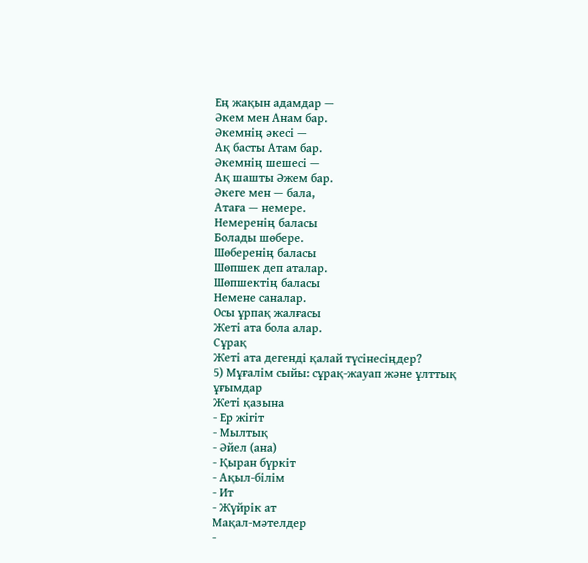Ең жақын адамдар —
Әкем мен Анам бар.
Әкемнің әкесі —
Ақ басты Атам бар.
Әкемнің шешесі —
Ақ шашты Әжем бар.
Әкеге мен — бала,
Атаға — немере.
Немеренің баласы
Болады шөбере.
Шөберенің баласы
Шөпшек деп аталар.
Шөпшектің баласы
Немене саналар.
Осы ұрпақ жалғасы
Жеті ата бола алар.
Сұрақ
Жеті ата дегенді қалай түсінесіңдер?
5) Мұғалім сыйы: сұрақ-жауап және ұлттық ұғымдар
Жеті қазына
- Ер жігіт
- Мылтық
- Әйел (ана)
- Қыран бүркіт
- Ақыл-білім
- Ит
- Жүйрік ат
Мақал-мәтелдер
-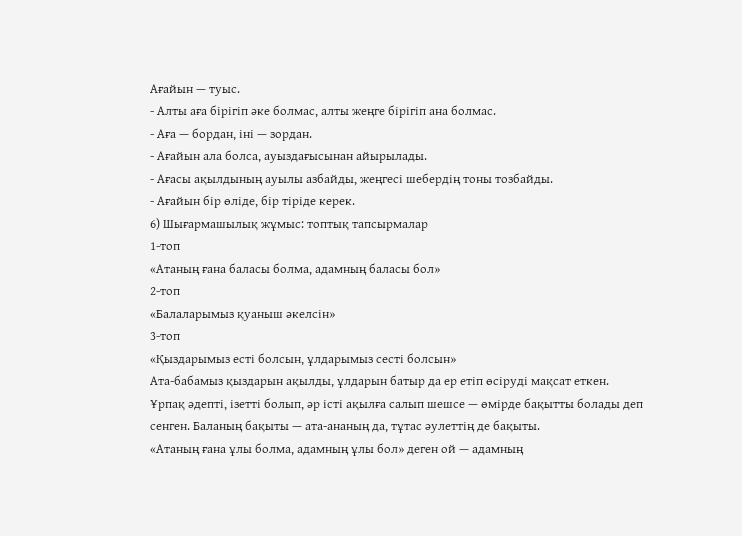Ағайын — туыс.
- Алты аға бірігіп әке болмас, алты жеңге бірігіп ана болмас.
- Аға — бордан, іні — зордан.
- Ағайын ала болса, ауыздағысынан айырылады.
- Ағасы ақылдының ауылы азбайды, жеңгесі шебердің тоны тозбайды.
- Ағайын бір өліде, бір тіріде керек.
6) Шығармашылық жұмыс: топтық тапсырмалар
1-топ
«Атаның ғана баласы болма, адамның баласы бол»
2-топ
«Балаларымыз қуаныш әкелсін»
3-топ
«Қыздарымыз есті болсын, ұлдарымыз сесті болсын»
Ата-бабамыз қыздарын ақылды, ұлдарын батыр да ер етіп өсіруді мақсат еткен. Ұрпақ әдепті, ізетті болып, әр істі ақылға салып шешсе — өмірде бақытты болады деп сенген. Баланың бақыты — ата-ананың да, тұтас әулеттің де бақыты.
«Атаның ғана ұлы болма, адамның ұлы бол» деген ой — адамның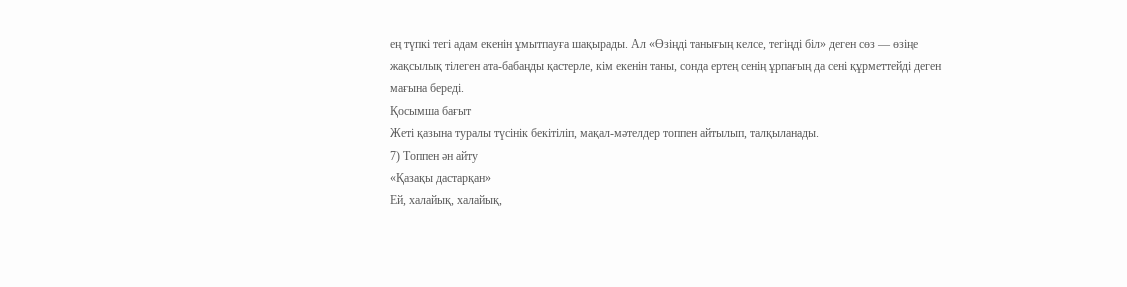ең түпкі тегі адам екенін ұмытпауға шақырады. Ал «Өзіңді танығың келсе, тегіңді біл» деген сөз — өзіңе жақсылық тілеген ата-бабаңды қастерле, кім екенін таны, сонда ертең сенің ұрпағың да сені құрметтейді деген мағына береді.
Қосымша бағыт
Жеті қазына туралы түсінік бекітіліп, мақал-мәтелдер топпен айтылып, талқыланады.
7) Топпен ән айту
«Қазақы дастарқан»
Ей, халайық, халайық,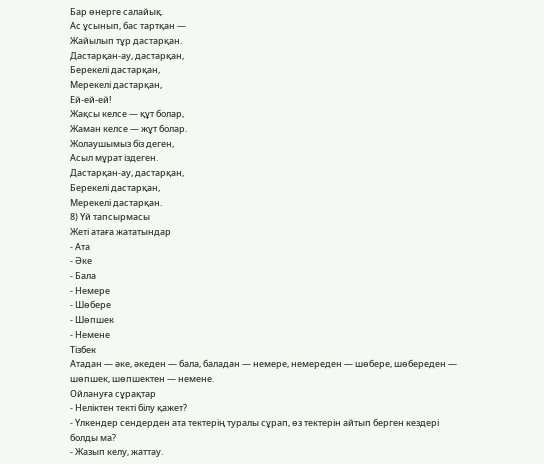Бар өнерге салайық.
Ас ұсынып, бас тартқан —
Жайылып тұр дастарқан.
Дастарқан-ау, дастарқан,
Берекелі дастарқан,
Мерекелі дастарқан,
Ей-ей-ей!
Жақсы келсе — құт болар,
Жаман келсе — жұт болар.
Жолаушымыз біз деген,
Асыл мұрат іздеген.
Дастарқан-ау, дастарқан,
Берекелі дастарқан,
Мерекелі дастарқан.
8) Үй тапсырмасы
Жеті атаға жататындар
- Ата
- Әке
- Бала
- Немере
- Шөбере
- Шөпшек
- Немене
Тізбек
Атадан — әке, әкеден — бала, баладан — немере, немереден — шөбере, шөбереден — шөпшек, шөпшектен — немене.
Ойлануға сұрақтар
- Неліктен текті білу қажет?
- Үлкендер сендерден ата тектерің туралы сұрап, өз тектерін айтып берген кездері болды ма?
- Жазып келу, жаттау.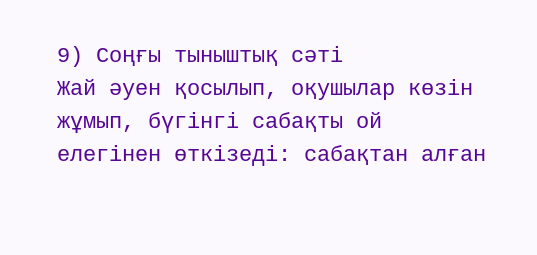9) Соңғы тыныштық сәті
Жай әуен қосылып, оқушылар көзін жұмып, бүгінгі сабақты ой елегінен өткізеді: сабақтан алған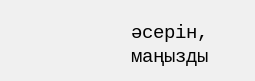әсерін, маңызды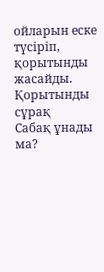ойларын еске түсіріп, қорытынды жасайды.
Қорытынды сұрақ
Сабақ ұнады ма?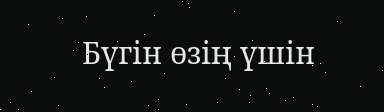Бүгін өзің үшін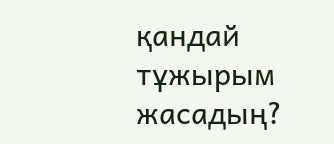қандай тұжырым жасадың?